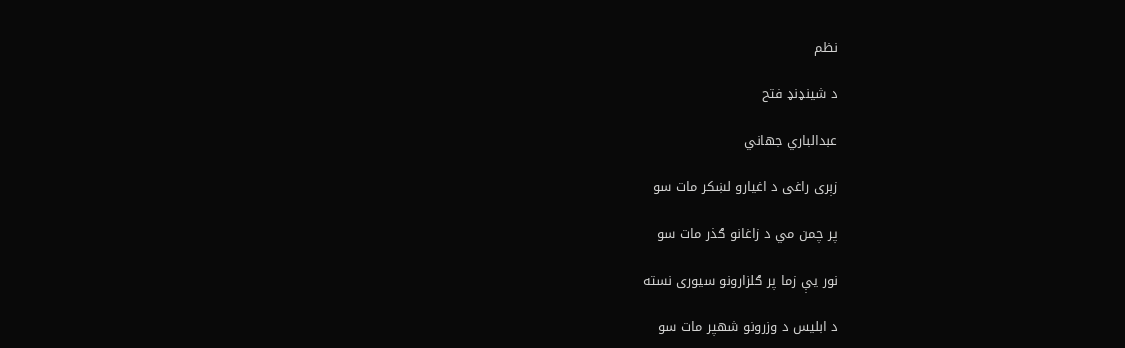نظم

د شينډنډ فتح

عبدالباري جهاني

زېرى راغى د اغيارو لښكر مات سو

پر چمن مي د زاغانو ګذر مات سو

نور يې زما پر ګلزارونو سيورى نسته

د ابليس د وزرونو شهپر مات سو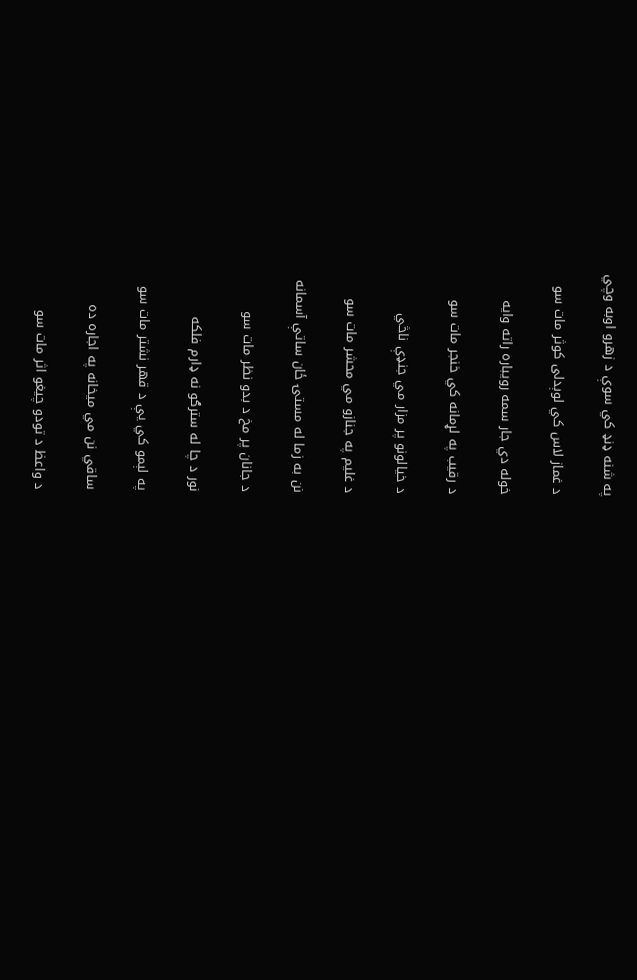په شنه ډنډ كي سوې د زهرو اوبه وچي

د غماز لاس كي لوېدلى كوثر مات سو

خوله دي جار سمه رويباره راته وايه

د رقيب په لړمانه كي خنجر مات سو

د خيالونو پر مزار مي جنډې ناڅي

د غليم په جنازو مي محشر مات سو

نن به زما له مستۍ ځان ساتې آسمانه

د جانان پر مخ د بدو نظر مات سو

نور د چا له سترګو نه ډارم فلكه

په لېمو كي يې د قهر نشتر مات سو

ساقي نن مي ميخانه په اجاره ده

د واعظ د تودو چيغو اثر مات سو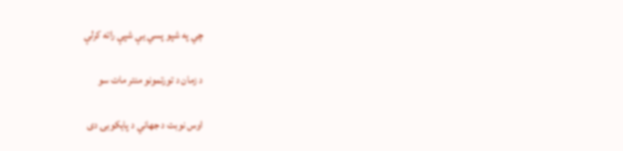چي په شپو پسي يې شپې راته كرلې

د زمان د تورتمونو منتر مات سو

اوس نوبت د جهاني د پايكوبۍ دى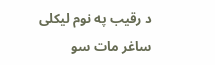د رقيب په نوم ليكلى ساغر مات سو